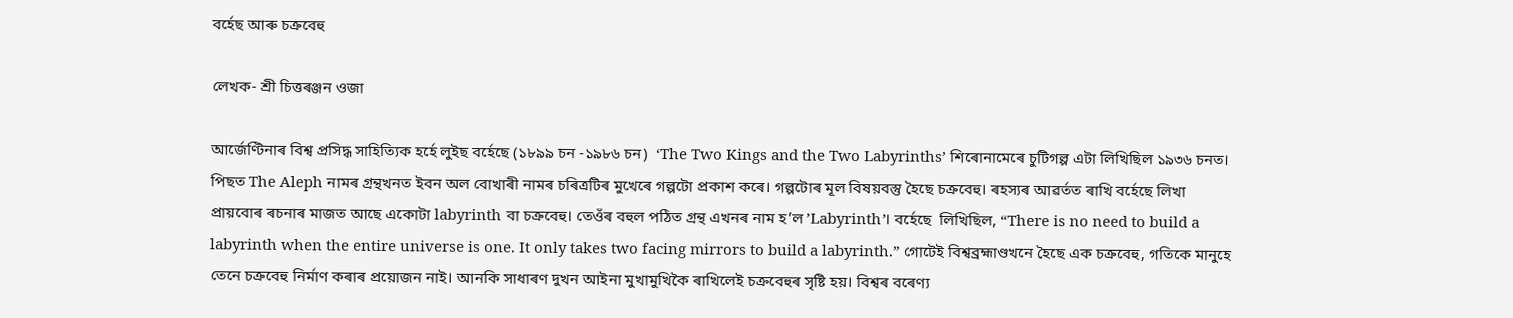বৰ্হেছ আৰু চক্ৰবেহু

লেখক- শ্ৰী চিত্তৰঞ্জন ওজা

আৰ্জেণ্টিনাৰ বিশ্ব প্ৰসিদ্ধ সাহিত্যিক হৰ্হে লুইছ বৰ্হেছে (১৮৯৯ চন -১৯৮৬ চন)  ‘The Two Kings and the Two Labyrinths’ শিৰোনামেৰে চুটিগল্প এটা লিখিছিল ১৯৩৬ চনত। পিছত The Aleph নামৰ গ্ৰন্থখনত ইবন অল বোখাৰী নামৰ চৰিত্ৰটিৰ মুখেৰে গল্পটো প্ৰকাশ কৰে। গল্পটোৰ মূল বিষয়বস্তু হৈছে চক্ৰবেহু। ৰহস্যৰ আৱৰ্তত ৰাখি বৰ্হেছে লিখা প্ৰায়বোৰ ৰচনাৰ মাজত আছে একোটা labyrinth বা চক্ৰবেহু। তেওঁৰ বহুল পঠিত গ্ৰন্থ এখনৰ নাম হ’ল ’Labyrinth’। বৰ্হেছে  লিখিছিল, “There is no need to build a labyrinth when the entire universe is one. It only takes two facing mirrors to build a labyrinth.” গোটেই বিশ্বব্ৰহ্মাণ্ডখনে হৈছে এক চক্ৰবেহু, গতিকে মানুহে তেনে চক্ৰবেহু নিৰ্মাণ কৰাৰ প্ৰয়োজন নাই। আনকি সাধাৰণ দুখন আইনা মুখামুখিকৈ ৰাখিলেই চক্ৰবেহুৰ সৃষ্টি হয়। বিশ্বৰ বৰেণ্য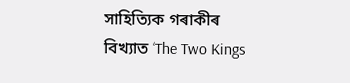সাহিত্যিক গৰাকীৰ বিখ্যাত ‘The Two Kings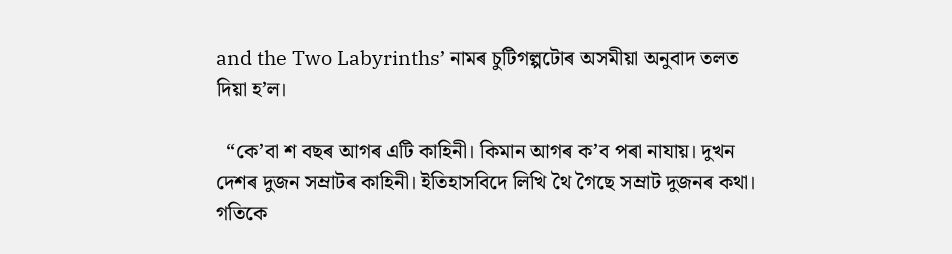and the Two Labyrinths’ নামৰ চুটিগল্পটোৰ অসমীয়া অনুবাদ তলত দিয়া হ’ল।

  “কে’বা শ বছৰ আগৰ এটি কাহিনী। কিমান আগৰ ক’ব পৰা নাযায়। দুখন দেশৰ দুজন সম্ৰাটৰ কাহিনী। ইতিহাসবিদে লিখি থৈ গৈছে সম্ৰাট দুজনৰ কথা। গতিকে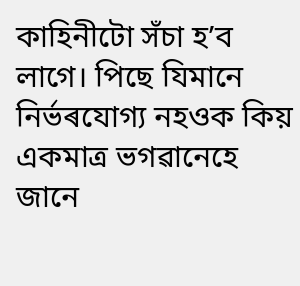কাহিনীটো সঁচা হ’ব লাগে। পিছে যিমানে নিৰ্ভৰযোগ্য নহওক কিয় একমাত্ৰ ভগৱানেহে জানে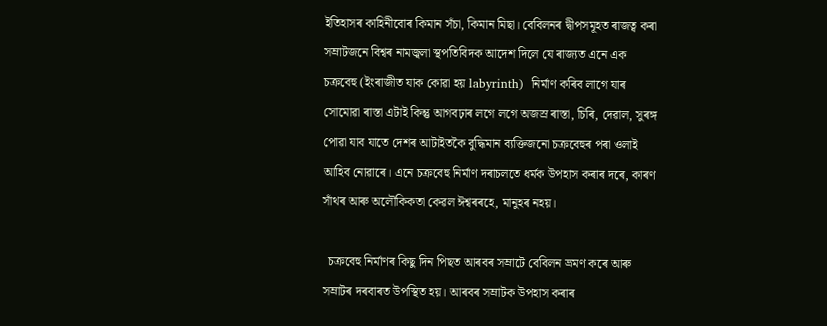ইতিহাসৰ কাহিনীবোৰ কিমান সঁচা, কিমান মিছা। বেবিলনৰ দ্বীপসমূহত ৰাজত্ব কৰা সম্ৰাটজনে বিশ্বৰ নামজ্বলা স্থপতিবিদক আদেশ দিলে যে ৰাজ্যত এনে এক চক্ৰবেহু (ইংৰাজীত যাক কোৱা হয় labyrinth)  নিৰ্মাণ কৰিব লাগে যাৰ সোমোৱা ৰাস্তা এটাই কিন্তু আগবঢ়াৰ লগে লগে অজস্ৰ ৰাস্তা, চিৰি, দেৱাল, সুৰঙ্গ পোৱা যাব যাতে দেশৰ আটাইতকৈ বুদ্ধিমান ব্যক্তিজনো চক্ৰবেহুৰ পৰা ওলাই আহিব নোৱাৰে। এনে চক্ৰবেহু নিৰ্মাণ দৰাচলতে ধৰ্মক উপহাস কৰাৰ দৰে, কাৰণ সাঁথৰ আৰু অলৌকিকতা কেৱল ঈশ্বৰৰহে, মানুহৰ নহয়।

  চক্ৰবেহু নিৰ্মাণৰ কিছু দিন পিছত আৰবৰ সম্ৰাটে বেবিলন ভ্ৰমণ কৰে আৰু সম্ৰাটৰ দৰবাৰত উপস্থিত হয়। আৰবৰ সম্ৰাটক উপহাস কৰাৰ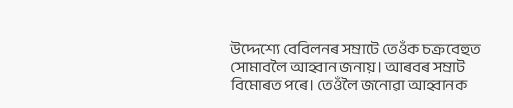উদ্দেশ্যে বেবিলনৰ সম্ৰাটে তেওঁক চক্ৰবেহুত সোমাবলৈ আহ্বান জনায়। আৰবৰ সম্ৰাট বিমোৰত পৰে। তেওঁলৈ জনোৱা আহ্বানক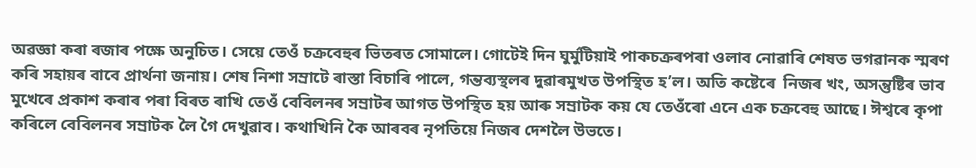অৱজ্ঞা কৰা ৰজাৰ পক্ষে অনুচিত। সেয়ে তেওঁ চক্ৰবেহুৰ ভিতৰত সোমালে। গোটেই দিন ঘুৰ্মুটিয়াই পাকচক্ৰৰপৰা ওলাব নোৱাৰি শেষত ভগৱানক স্মৰণ কৰি সহায়ৰ বাবে প্ৰাৰ্থনা জনায়। শেষ নিশা সম্ৰাটে ৰাস্তা বিচাৰি পালে, গন্তব্যস্থলৰ দুৱাৰমুখত উপস্থিত হ’ল। অতি কষ্টেৰে  নিজৰ খং, অসন্তুষ্টিৰ ভাব মুখেৰে প্ৰকাশ কৰাৰ পৰা বিৰত ৰাখি তেওঁ বেবিলনৰ সম্ৰাটৰ আগত উপস্থিত হয় আৰু সম্ৰাটক কয় যে তেওঁৰো এনে এক চক্ৰবেহু আছে। ঈশ্বৰে কৃপা কৰিলে বেবিলনৰ সম্ৰাটক লৈ গৈ দেখুৱাব। কথাখিনি কৈ আৰবৰ নৃপতিয়ে নিজৰ দেশলৈ উভতে।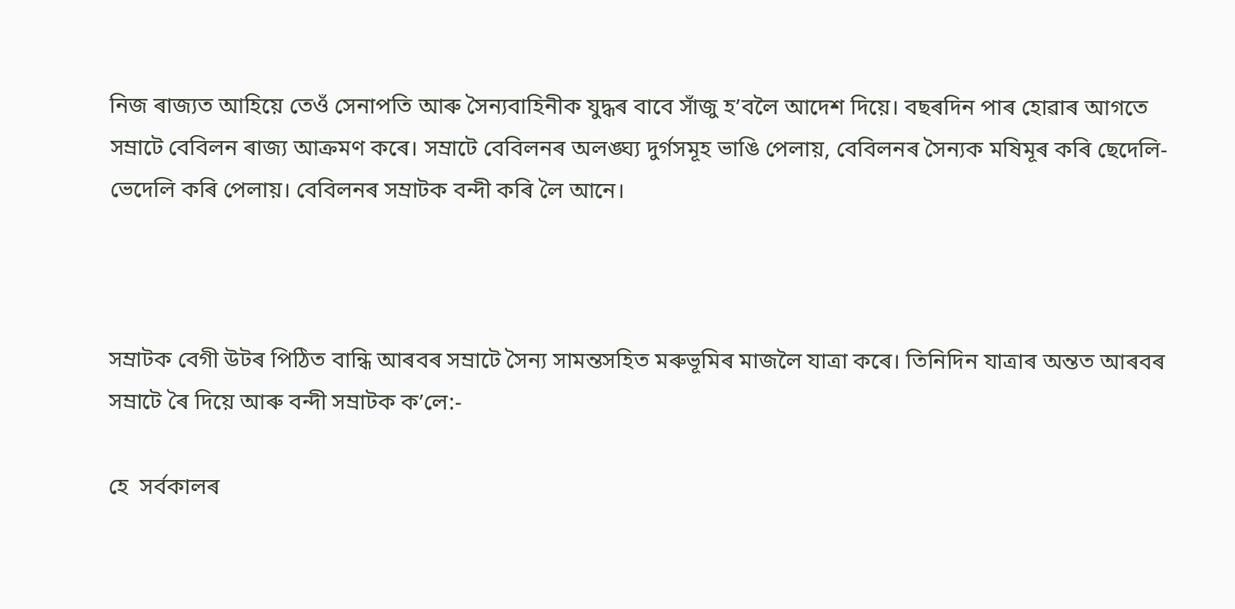নিজ ৰাজ্যত আহিয়ে তেওঁ সেনাপতি আৰু সৈন্যবাহিনীক যুদ্ধৰ বাবে সাঁজু হ’বলৈ আদেশ দিয়ে। বছৰদিন পাৰ হোৱাৰ আগতে সম্ৰাটে বেবিলন ৰাজ্য আক্ৰমণ কৰে। সম্ৰাটে বেবিলনৰ অলঙ্ঘ্য দুৰ্গসমূহ ভাঙি পেলায়, বেবিলনৰ সৈন্যক মষিমূৰ কৰি ছেদেলি-ভেদেলি কৰি পেলায়। বেবিলনৰ সম্ৰাটক বন্দী কৰি লৈ আনে।



সম্ৰাটক বেগী উটৰ পিঠিত বান্ধি আৰবৰ সম্ৰাটে সৈন্য সামন্তসহিত মৰুভূমিৰ মাজলৈ যাত্ৰা কৰে। তিনিদিন যাত্ৰাৰ অন্তত আৰবৰ সম্ৰাটে ৰৈ দিয়ে আৰু বন্দী সম্ৰাটক ক’লে:-

হে  সৰ্বকালৰ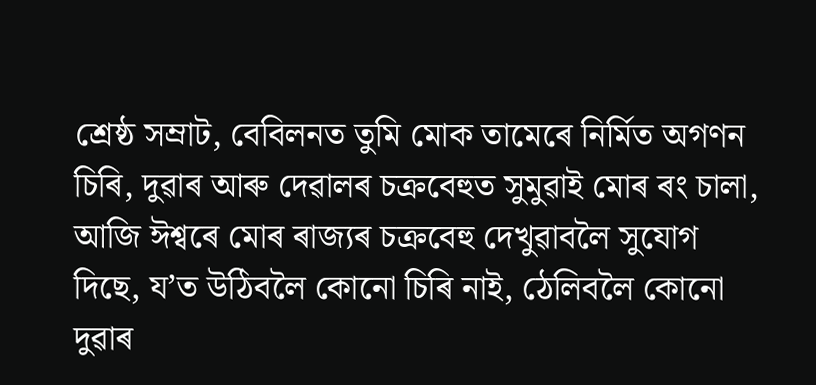শ্ৰেষ্ঠ সম্ৰাট, বেবিলনত তুমি মোক তামেৰে নিৰ্মিত অগণন চিৰি, দুৱাৰ আৰু দেৱালৰ চক্ৰবেহুত সুমুৱাই মোৰ ৰং চালা, আজি ঈশ্বৰে মোৰ ৰাজ্যৰ চক্ৰবেহু দেখুৱাবলৈ সুযোগ দিছে, য’ত উঠিবলৈ কোনো চিৰি নাই, ঠেলিবলৈ কোনো দুৱাৰ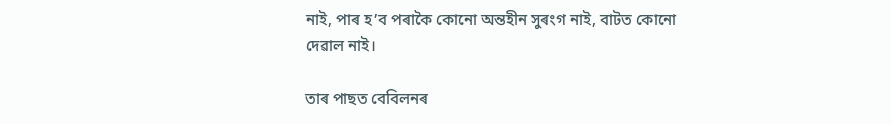নাই, পাৰ হ’ব পৰাকৈ কোনো অন্তহীন সুৰংগ নাই, বাটত কোনো দেৱাল নাই।

তাৰ পাছত বেবিলনৰ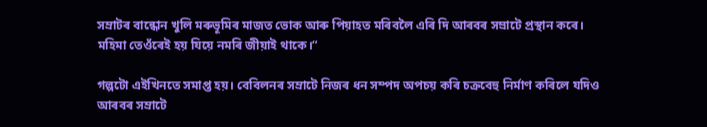সম্ৰাটৰ বান্ধোন খুলি মৰুভূমিৰ মাজত ভোক আৰু পিয়াহত মৰিবলৈ এৰি দি আৰবৰ সম্ৰাটে প্ৰস্থান কৰে। মহিমা তেওঁৰেই হয় যিয়ে নমৰি জীয়াই থাকে।“

গল্পটো এইখিনতে সমাপ্ত হয়। বেবিলনৰ সম্ৰাটে নিজৰ ধন সম্পদ অপচয় কৰি চক্ৰবেহু নিৰ্মাণ কৰিলে যদিও আৰবৰ সম্ৰাটে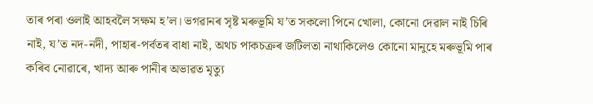তাৰ পৰা ওলাই আহবলৈ সক্ষম হ’ল। ভগৱানৰ সৃষ্ট মৰুভূমি য’ত সকলো পিনে খোলা, কোনো দেৱাল নাই চিৰি নাই, য’ত নদ-নদী, পাহাৰ-পৰ্বতৰ বাধা নাই, অথচ পাকচক্ৰৰ জটিলতা নাথাকিলেও কোনো মানুহে মৰুভূমি পাৰ কৰিব নোৱাৰে, খাদ্য আৰু পানীৰ অভাৱত মৃত্যু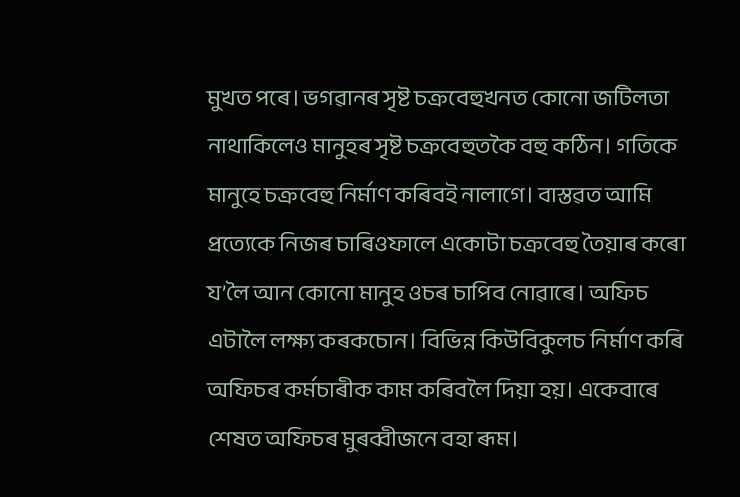মুখত পৰে। ভগৱানৰ সৃষ্ট চক্ৰবেহুখনত কোনো জটিলতা নাথাকিলেও মানুহৰ সৃষ্ট চক্ৰবেহুতকৈ বহু কঠিন। গতিকে মানুহে চক্ৰবেহু নিৰ্মাণ কৰিবই নালাগে। বাস্তৱত আমি প্ৰত্যেকে নিজৰ চাৰিওফালে একোটা চক্ৰবেহু তৈয়াৰ কৰো য’লৈ আন কোনো মানুহ ওচৰ চাপিব নোৱাৰে। অফিচ এটালৈ লক্ষ্য কৰকচোন। বিভিন্ন কিউবিকুলচ নিৰ্মাণ কৰি অফিচৰ কৰ্মচাৰীক কাম কৰিবলৈ দিয়া হয়। একেবাৰে শেষত অফিচৰ মুৰব্বীজনে বহা ৰূম।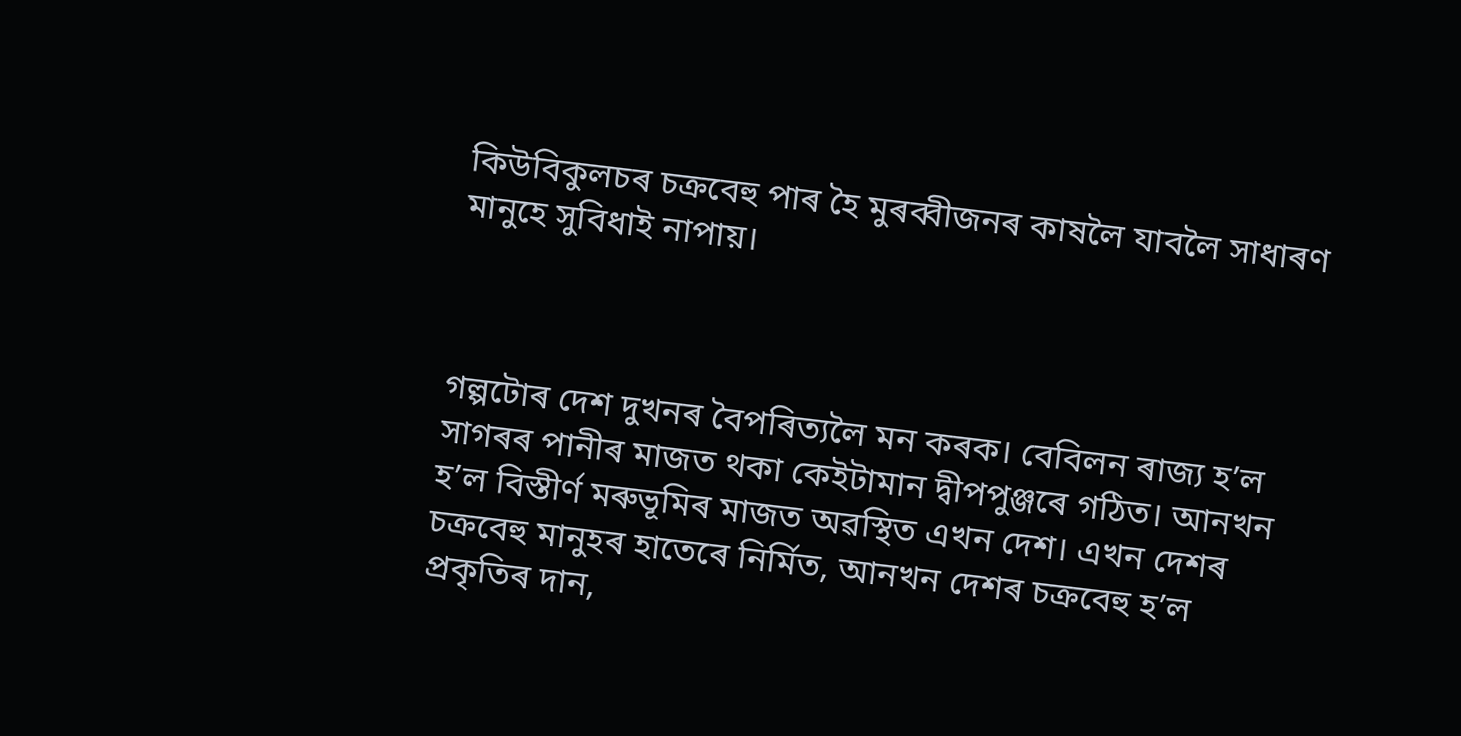কিউবিকুলচৰ চক্ৰবেহু পাৰ হৈ মুৰব্বীজনৰ কাষলৈ যাবলৈ সাধাৰণ মানুহে সুবিধাই নাপায়।



গল্পটোৰ দেশ দুখনৰ বৈপৰিত্যলৈ মন কৰক। বেবিলন ৰাজ্য হ’ল সাগৰৰ পানীৰ মাজত থকা কেইটামান দ্বীপপুঞ্জৰে গঠিত। আনখন হ’ল বিস্তীৰ্ণ মৰুভূমিৰ মাজত অৱস্থিত এখন দেশ। এখন দেশৰ চক্ৰবেহু মানুহৰ হাতেৰে নিৰ্মিত, আনখন দেশৰ চক্ৰবেহু হ’ল প্ৰকৃতিৰ দান,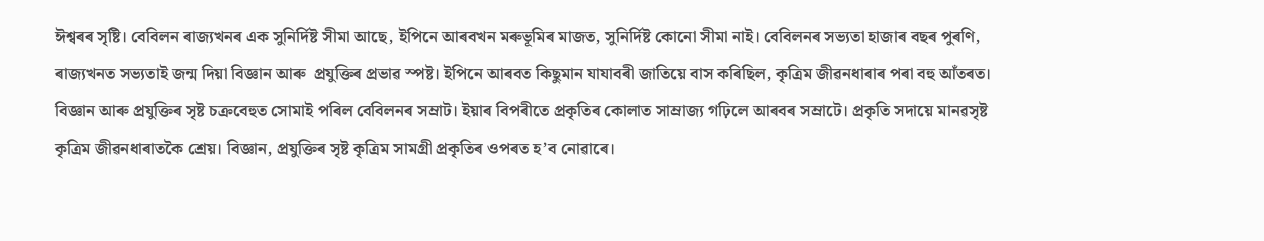ঈশ্বৰৰ সৃষ্টি। বেবিলন ৰাজ্যখনৰ এক সুনিৰ্দিষ্ট সীমা আছে, ইপিনে আৰবখন মৰুভূমিৰ মাজত, সুনিৰ্দিষ্ট কোনো সীমা নাই। বেবিলনৰ সভ্যতা হাজাৰ বছৰ পুৰণি, ৰাজ্যখনত সভ্যতাই জন্ম দিয়া বিজ্ঞান আৰু  প্ৰযুক্তিৰ প্ৰভাৱ স্পষ্ট। ইপিনে আৰবত কিছুমান যাযাবৰী জাতিয়ে বাস কৰিছিল, কৃত্ৰিম জীৱনধাৰাৰ পৰা বহু আঁতৰত। বিজ্ঞান আৰু প্ৰযুক্তিৰ সৃষ্ট চক্ৰবেহুত সোমাই পৰিল বেবিলনৰ সম্ৰাট। ইয়াৰ বিপৰীতে প্ৰকৃতিৰ কোলাত সাম্ৰাজ্য গঢ়িলে আৰবৰ সম্ৰাটে। প্ৰকৃতি সদায়ে মানৱসৃষ্ট কৃত্ৰিম জীৱনধাৰাতকৈ শ্ৰেয়। বিজ্ঞান, প্ৰযুক্তিৰ সৃষ্ট কৃত্ৰিম সামগ্ৰী প্ৰকৃতিৰ ওপৰত হ’ব নোৱাৰে।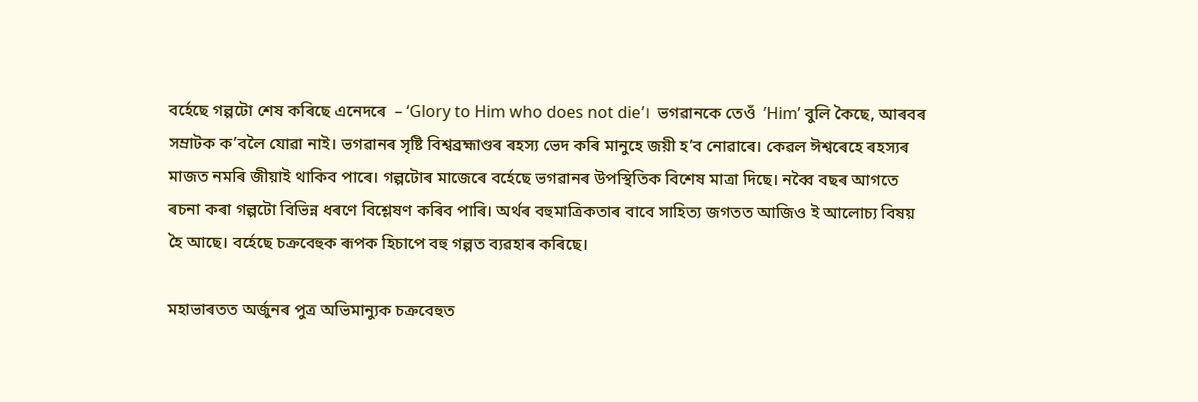বৰ্হেছে গল্পটো শেষ কৰিছে এনেদৰে  – ‘Glory to Him who does not die’।  ভগৱানকে তেওঁ  ’Him’ বুলি কৈছে, আৰবৰ সম্ৰাটক ক’বলৈ যোৱা নাই। ভগৱানৰ সৃষ্টি বিশ্বব্ৰহ্মাণ্ডৰ ৰহস্য ভেদ কৰি মানুহে জয়ী হ’ব নোৱাৰে। কেৱল ঈশ্বৰেহে ৰহস্যৰ মাজত নমৰি জীয়াই থাকিব পাৰে। গল্পটোৰ মাজেৰে বৰ্হেছে ভগৱানৰ উপস্থিতিক বিশেষ মাত্ৰা দিছে। নব্বৈ বছৰ আগতে ৰচনা কৰা গল্পটো বিভিন্ন ধৰণে বিশ্লেষণ কৰিব পাৰি। অৰ্থৰ বহুমাত্ৰিকতাৰ বাবে সাহিত্য জগতত আজিও ই আলোচ্য বিষয় হৈ আছে। বৰ্হেছে চক্ৰবেহুক ৰূপক হিচাপে বহু গল্পত ব্যৱহাৰ কৰিছে।

মহাভাৰতত অৰ্জুনৰ পুত্ৰ অভিমান্যুক চক্ৰবেহুত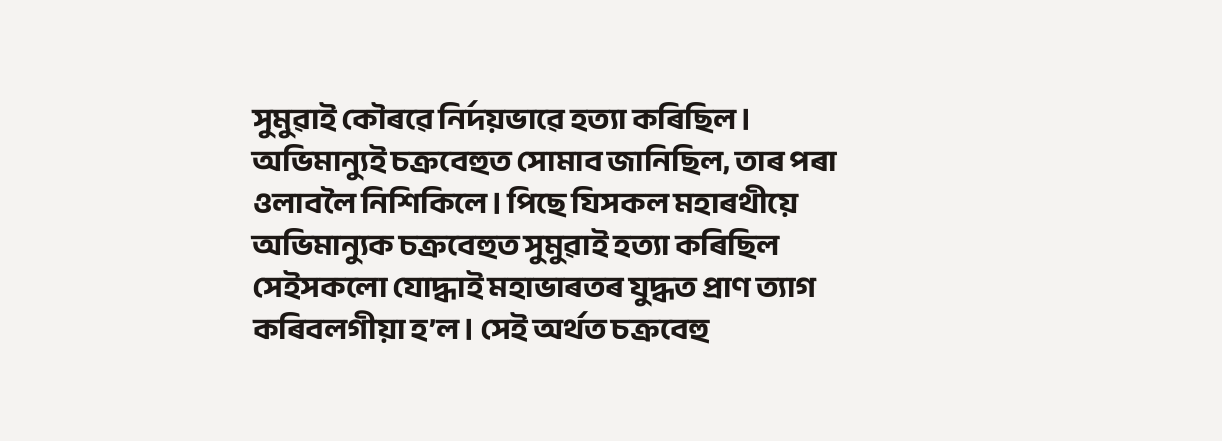সুমুৱাই কৌৰৱে নিৰ্দয়ভাৱে হত্যা কৰিছিল। অভিমান্যুই চক্ৰবেহুত সোমাব জানিছিল, তাৰ পৰা ওলাবলৈ নিশিকিলে। পিছে যিসকল মহাৰথীয়ে অভিমান্যুক চক্ৰবেহুত সুমুৱাই হত্যা কৰিছিল সেইসকলো যোদ্ধাই মহাভাৰতৰ যুদ্ধত প্ৰাণ ত্যাগ কৰিবলগীয়া হ’ল। সেই অৰ্থত চক্ৰবেহু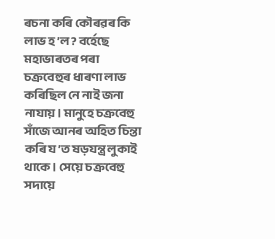ৰচনা কৰি কৌৰৱৰ কি লাভ হ’ল? বৰ্হেছে মহাভাৰতৰ পৰা চক্ৰবেহুৰ ধাৰণা লাভ কৰিছিল নে নাই জনা নাযায়। মানুহে চক্ৰবেহু সাঁজে আনৰ অহিত চিন্তা কৰি য’ত ষড়যন্ত্ৰ লুকাই থাকে। সেয়ে চক্ৰবেহু সদায়ে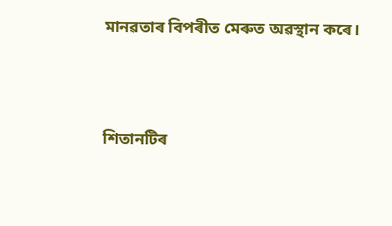মানৱতাৰ বিপৰীত মেৰুত অৱস্থান কৰে।




শিতানটিৰ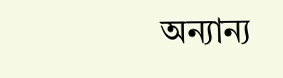অন্যান্য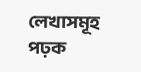লেখাসমূহ পঢ়ক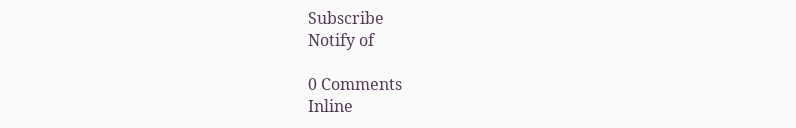Subscribe
Notify of

0 Comments
Inline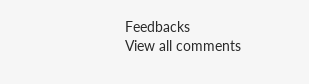Feedbacks
View all comments